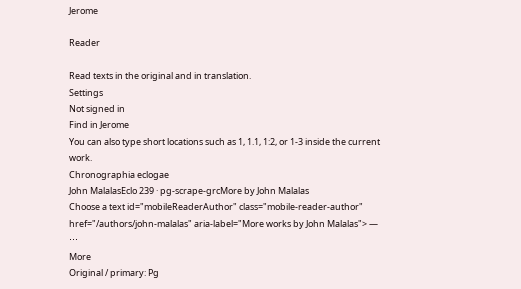Jerome

Reader

Read texts in the original and in translation.
Settings
Not signed in
Find in Jerome
You can also type short locations such as 1, 1.1, 1:2, or 1-3 inside the current work.
Chronographia eclogae
John MalalasEclo 239 · pg-scrape-grcMore by John Malalas
Choose a text id="mobileReaderAuthor" class="mobile-reader-author" href="/authors/john-malalas" aria-label="More works by John Malalas"> —
⋯
More
Original / primary: Pg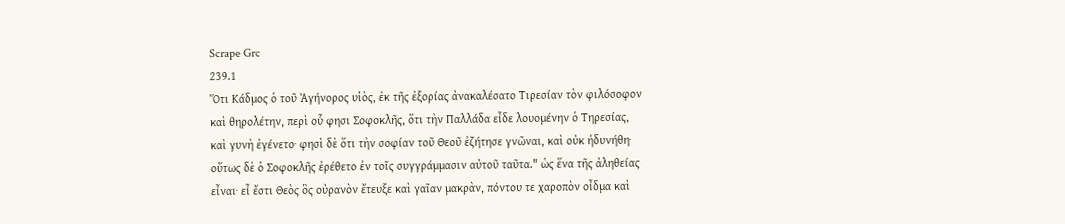Scrape Grc
239.1
Ὅτι Κάδμος ὁ τοῦ Ἀγήνορος υἱὸς, ἐκ τῆς ἐξορίας ἀνακαλέσατο Τιρεσίαν τὸν φιλόσοφον καὶ θηρολέτην, περὶ οὗ φησι Σοφοκλῆς, ὅτι τὴν Παλλάδα εἶδε λουομένην ὁ Τηρεσίας, καὶ γυνὴ ἐγένετο· φησὶ δὲ ὅτι τὴν σοφίαν τοῦ Θεοῦ ἐζήτησε γνῶναι, καὶ οὐκ ἠδυνήθη· οὕτως δὲ ὁ Σοφοκλῆς ἐρέθετο ἐν τοῖς συγγράμμασιν αὐτοῦ ταῦτα." ὡς ἕνα τῆς ἀληθείας εἶναι· εἶ ἔστι Θεὸς ὃς οὐρανὸν ἔτευξε καὶ γαῖαν μακρὰν, πόντου τε χαροπὸν οἶδμα καὶ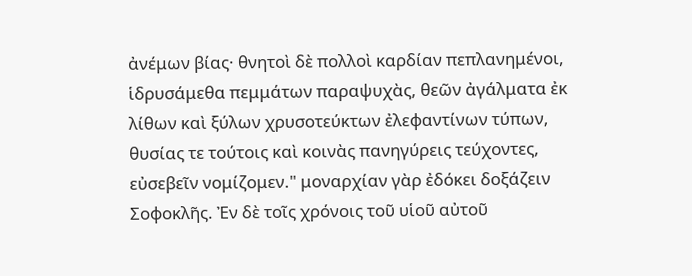ἀνέμων βίας· θνητοὶ δὲ πολλοὶ καρδίαν πεπλανημένοι, ἱδρυσάμεθα πεμμάτων παραψυχὰς, θεῶν ἀγάλματα ἐκ λίθων καὶ ξύλων χρυσοτεύκτων ἐλεφαντίνων τύπων, θυσίας τε τούτοις καὶ κοινὰς πανηγύρεις τεύχοντες, εὐσεβεῖν νομίζομεν." μοναρχίαν γὰρ ἐδόκει δοξάζειν Σοφοκλῆς. Ἐν δὲ τοῖς χρόνοις τοῦ υἱοῦ αὐτοῦ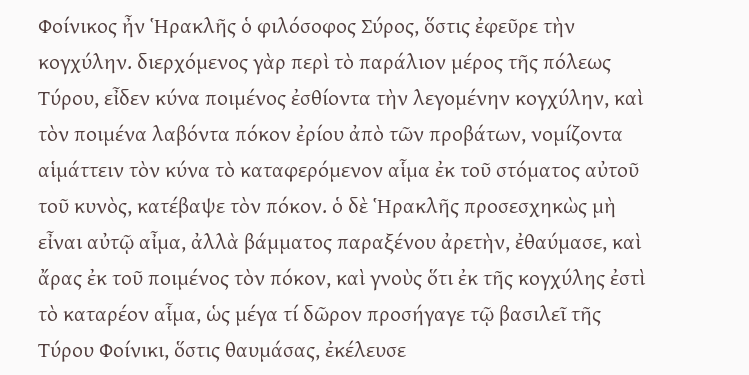Φοίνικος ἦν Ἡρακλῆς ὁ φιλόσοφος Σύρος, ὅστις ἐφεῦρε τὴν κογχύλην. διερχόμενος γὰρ περὶ τὸ παράλιον μέρος τῆς πόλεως Τύρου, εἶδεν κύνα ποιμένος ἐσθίοντα τὴν λεγομένην κογχύλην, καὶ τὸν ποιμένα λαβόντα πόκον ἐρίου ἀπὸ τῶν προβάτων, νομίζοντα αἱμάττειν τὸν κύνα τὸ καταφερόμενον αἷμα ἐκ τοῦ στόματος αὐτοῦ τοῦ κυνὸς, κατέβαψε τὸν πόκον. ὁ δὲ Ἡρακλῆς προσεσχηκὼς μὴ εἶναι αὐτῷ αἶμα, ἀλλὰ βάμματος παραξένου ἀρετὴν, ἐθαύμασε, καὶ ἄρας ἐκ τοῦ ποιμένος τὸν πόκον, καὶ γνοὺς ὅτι ἐκ τῆς κογχύλης ἐστὶ τὸ καταρέον αἷμα, ὡς μέγα τί δῶρον προσήγαγε τῷ βασιλεῖ τῆς Τύρου Φοίνικι, ὅστις θαυμάσας, ἐκέλευσε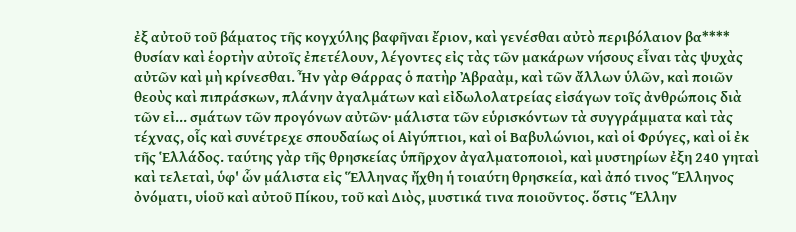ἐξ αὐτοῦ τοῦ βάματος τῆς κογχύλης βαφῆναι ἔριον, καὶ γενέσθαι αὐτὸ περιβόλαιον βα**** θυσίαν καὶ ἑορτὴν αὐτοῖς ἐπετέλουν, λέγοντες εἰς τὰς τῶν μακάρων νήσους εἶναι τὰς ψυχὰς αὐτῶν καὶ μὴ κρίνεσθαι. Ἦν γὰρ Θάρρας ὁ πατὴρ Ἀβραὰμ, καὶ τῶν ἄλλων ὑλῶν, καὶ ποιῶν θεοὺς καὶ πιπράσκων, πλάνην ἀγαλμάτων καὶ εἰδωλολατρείας εἰσάγων τοῖς ἀνθρώποις διὰ τῶν εἰ... σμάτων τῶν προγόνων αὐτῶν· μάλιστα τῶν εὑρισκόντων τὰ συγγράμματα καὶ τὰς τέχνας, οἷς καὶ συνέτρεχε σπουδαίως οἱ Αἰγύπτιοι, καὶ οἱ Βαβυλώνιοι, καὶ οἱ Φρύγες, καὶ οἱ ἐκ τῆς Ἑλλάδος. ταύτης γὰρ τῆς θρησκείας ὑπῆρχον ἀγαλματοποιοὶ, καὶ μυστηρίων ἐξη 240 γηταὶ καὶ τελεταὶ, ὑφ' ὧν μάλιστα εἰς Ἕλληνας ἤχθη ἡ τοιαύτη θρησκεία, καὶ ἀπό τινος Ἕλληνος ὀνόματι, υἱοῦ καὶ αὐτοῦ Πίκου, τοῦ καὶ Διὸς, μυστικά τινα ποιοῦντος. ὅστις Ἕλλην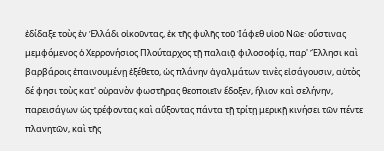ἐδίδαξε τοὺς ἐν Ἑλλάδι οἰκοῦντας, ἐκ τῆς φυλῆς τοῦ Ἰάφεθ υἱοῦ Νῶε· οὕστινας μεμφόμενος ὁ Χερρονήσιος Πλούταρχος τῇ παλαιᾷ φιλοσοφίᾳ, παρ' Ἕλλησι καὶ βαρβάροις ἐπαινουμένῃ ἐξέθετο, ὡς πλάνην ἀγαλμάτων τινὲς εἰσάγουσιν, αὐτὸς δέ φησι τοὺς κατ' οὐρανὸν φωστῆρας θεοποιεῖν ἔδοξεν, ἥλιον καὶ σελήνην, παρεισάγων ὡς τρέφοντας καὶ αὔξοντας πάντα τῇ τρίτῃ μερικῇ κινήσει τῶν πέντε πλανητῶν, καὶ τῆς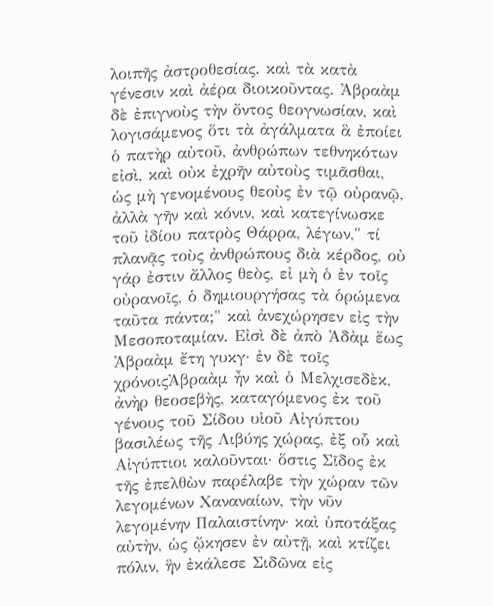λοιπῆς ἀστροθεσίας. καὶ τὰ κατὰ γένεσιν καὶ ἀέρα διοικοῦντας. Ἀβραὰμ δὲ ἐπιγνοὺς τὴν ὄντος θεογνωσίαν, καὶ λογισάμενος ὅτι τὰ ἀγάλματα ἃ ἐποίει ὁ πατὴρ αὐτοῦ, ἀνθρώπων τεθνηκότων εἰσὶ, καὶ οὐκ ἐχρῆν αὐτοὺς τιμᾶσθαι, ὡς μὴ γενομένους θεοὺς ἐν τῷ οὐρανῷ, ἀλλὰ γῆν καὶ κόνιν, καὶ κατεγίνωσκε τοῦ ἰδίου πατρὸς Θάρρα, λέγων," τί πλανᾷς τοὺς ἀνθρώπους διὰ κέρδος, οὐ γάρ ἐστιν ἄλλος θεὸς, εἰ μὴ ὁ ἐν τοῖς οὐρανοῖς, ὁ δημιουργήσας τὰ ὁρώμενα ταῦτα πάντα;" καὶ ἀνεχώρησεν εἰς τὴν Μεσοποταμίαν. Εἰσὶ δὲ ἀπὸ Ἀδὰμ ἕως Ἀβραὰμ ἔτη γυκγ· ἐν δὲ τοῖς χρόνοιςἈβραὰμ ἦν καὶ ὁ Μελχισεδὲκ, ἀνὴρ θεοσεβὴς, καταγόμενος ἐκ τοῦ γένους τοῦ Σίδου υἱοῦ Αἰγύπτου βασιλέως τῆς Λιβύης χώρας, ἐξ οὗ καὶ Αἰγύπτιοι καλοῦνται· ὅστις Σῖδος ἐκ τῆς ἐπελθὼν παρέλαβε τὴν χώραν τῶν λεγομένων Χαναναίων, τὴν νῦν λεγομένην Παλαιστίνην· καὶ ὑποτάξας αὐτὴν, ὡς ᾤκησεν ἐν αὐτῇ, καὶ κτίζει πόλιν, ἣν ἐκάλεσε Σιδῶνα εἰς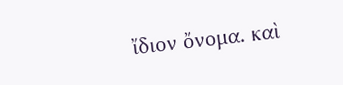ἴδιον ὄνομα. καὶ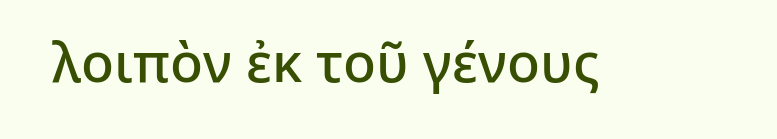λοιπὸν ἐκ τοῦ γένους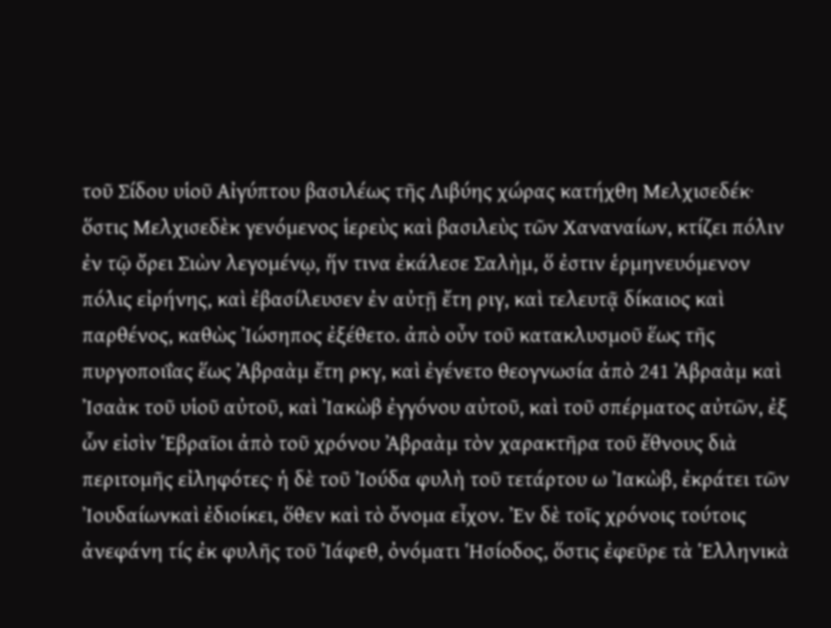τοῦ Σίδου υἱοῦ Αἰγύπτου βασιλέως τῆς Λιβύης χώρας κατήχθη Μελχισεδέκ· ὅστις Μελχισεδὲκ γενόμενος ἱερεὺς καὶ βασιλεὺς τῶν Χαναναίων, κτίζει πόλιν ἐν τῷ ὄρει Σιὼν λεγομένῳ, ἥν τινα ἐκάλεσε Σαλὴμ, ὅ ἐστιν ἑρμηνευόμενον πόλις εἰρήνης, καὶ ἐβασίλευσεν ἐν αὐτῇ ἔτη ριγ, καὶ τελευτᾷ δίκαιος καὶ παρθένος, καθὼς Ἰώσηπος ἐξέθετο. ἀπὸ οὖν τοῦ κατακλυσμοῦ ἕως τῆς πυργοποιΐας ἕως Ἀβραὰμ ἔτη ρκγ, καὶ ἐγένετο θεογνωσία ἀπὸ 241 Ἀβραὰμ καὶ Ἰσαὰκ τοῦ υἱοῦ αὐτοῦ, καὶ Ἰακὼβ ἐγγόνου αὐτοῦ, καὶ τοῦ σπέρματος αὐτῶν, ἐξ ὧν εἰσὶν Ἑβραῖοι ἀπὸ τοῦ χρόνου Ἀβραὰμ τὸν χαρακτῆρα τοῦ ἔθνους διὰ περιτομῆς εἰληφότες· ἡ δὲ τοῦ Ἰούδα φυλὴ τοῦ τετάρτου ω Ἰακὼβ, ἐκράτει τῶν Ἰουδαίωνκαὶ ἐδιοίκει, ὅθεν καὶ τὸ ὄνομα εἶχον. Ἐν δὲ τοῖς χρόνοις τούτοις ἀνεφάνη τίς ἐκ φυλῆς τοῦ Ἰάφεθ, ὀνόματι Ἡσίοδος, ὅστις ἐφεῦρε τὰ Ἑλληνικὰ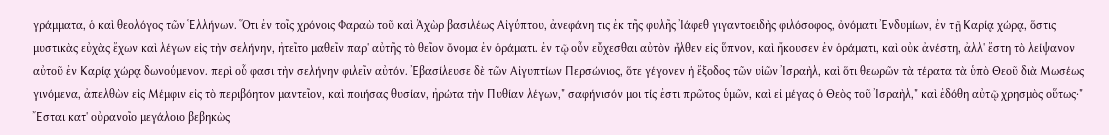γράμματα, ὁ καὶ θεολόγος τῶν Ἑλλήνων. Ὅτι ἐν τοῖς χρόνοις Φαραὼ τοῦ καὶ Ἀχὼρ βασιλέως Αἰγύπτου, ἀνεφάνη τις ἐκ τῆς φυλῆς Ἰάφεθ γιγαντοειδὴς φιλόσοφος, ὀνόματι Ἐνδυμίων, ἐν τῇ Καρίᾳ χώρᾳ, ὅστις μυστικὰς εὐχὰς ἔχων καὶ λέγων εἰς τὴν σελήνην, ἠτεῖτο μαθεῖν παρ' αὐτῆς τὸ θεῖον ὄνομα ἐν ὁράματι. ἐν τῷ οὖν εὔχεσθαι αὐτὸν ἦλθεν εἰς ὕπνον, καὶ ἤκουσεν ἐν ὁράματι, καὶ οὐκ ἀνέστη, ἀλλ' ἔστη τὸ λείψανον αὐτοῦ ἐν Καρίᾳ χώρᾳ δωνούμενον. περὶ οὗ φασι τὴν σελήνην φιλεῖν αὐτόν. Ἐβασίλευσε δὲ τῶν Αἰγυπτίων Περσώνιος, ὅτε γέγονεν ἡ ἔξοδος τῶν υἱῶν Ἰσραὴλ, καὶ ὅτι θεωρῶν τὰ τέρατα τὰ ὑπὸ Θεοῦ διὰ Μωσέως γινόμενα, ἀπελθὼν εἰς Μέμφιν εἰς τὸ περιβόητον μαντεῖον, καὶ ποιήσας θυσίαν, ἠρώτα τὴν Πυθίαν λέγων," σαφήνισόν μοι τίς ἐστι πρῶτος ὑμῶν, καὶ εἰ μέγας ὁ Θεὸς τοῦ Ἰσραὴλ," καὶ ἐδόθη αὐτῷ χρησμὸς οὕτως·" Ἔσται κατ' οὐρανοῖο μεγάλοιο βεβηκὼς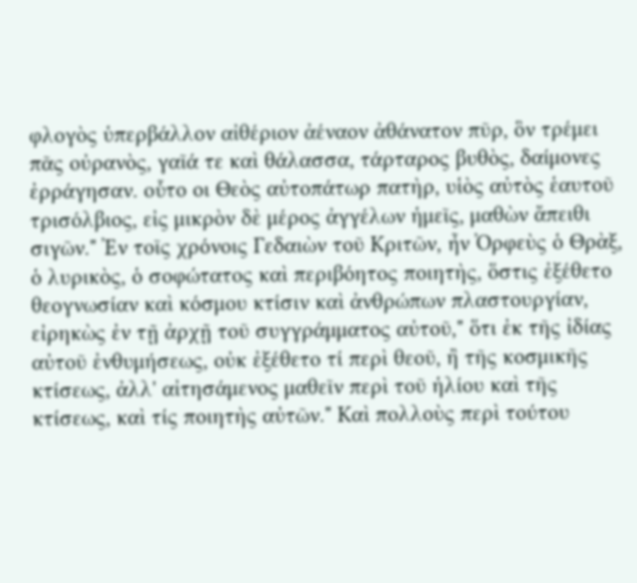φλογὸς ὑπερβάλλον αἰθέριον ἀέναον ἀθάνατον πῦρ, ὃν τρέμει πᾶς οὐρανὸς, γαῖά τε καὶ θάλασσα, τάρταρος βυθὸς, δαίμονες ἐρράγησαν. οὗτο οι Θεὸς αὐτοπάτωρ πατὴρ, υἱὸς αὐτὸς ἑαυτοῦ τρισόλβιος, εἰς μικρὸν δὲ μέρος ἀγγέλων ἡμεῖς, μαθὼν ἄπειθι σιγῶν." Ἐν τοῖς χρόνοις Γεδαιὼν τοῦ Κριτῶν, ἦν Ὀρφεὺς ὁ Θρὰξ, ὁ λυρικὸς, ὁ σοφώτατος καὶ περιβόητος ποιητὴς, ὅστις ἐξέθετο θεογνωσίαν καὶ κόσμου κτίσιν καὶ ἀνθρώπων πλαστουργίαν, εἰρηκὼς ἐν τῇ ἀρχῇ τοῦ συγγράμματος αὐτοῦ," ὅτι ἐκ τῆς ἰδίας αὐτοῦ ἐνθυμήσεως, οὐκ ἐξέθετο τί περὶ θεοῦ, ἢ τῆς κοσμικῆς κτίσεως, ἀλλ' αἰτησάμενος μαθεῖν περὶ τοῦ ἡλίου καὶ τῆς κτίσεως, καὶ τίς ποιητὴς αὐτῶν." Καὶ πολλοὺς περὶ τούτου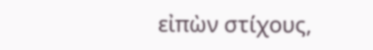εἰπὼν στίχους,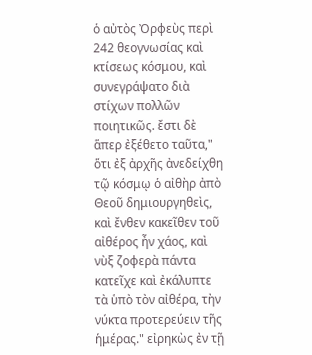ὁ αὐτὸς Ὀρφεὺς περὶ 242 θεογνωσίας καὶ κτίσεως κόσμου, καὶ συνεγράψατο διὰ στίχων πολλῶν ποιητικῶς. ἔστι δὲ ἅπερ ἐξέθετο ταῦτα," ὅτι ἐξ ἀρχῆς ἀνεδείχθη τῷ κόσμῳ ὁ αἰθὴρ ἀπὸ Θεοῦ δημιουργηθεὶς, καὶ ἔνθεν κακεῖθεν τοῦ αἰθέρος ἦν χάος, καὶ νὺξ ζοφερὰ πάντα κατεῖχε καὶ ἐκάλυπτε τὰ ὑπὸ τὸν αἰθέρα, τὴν νύκτα προτερεύειν τῆς ἡμέρας." εἰρηκὼς ἐν τῇ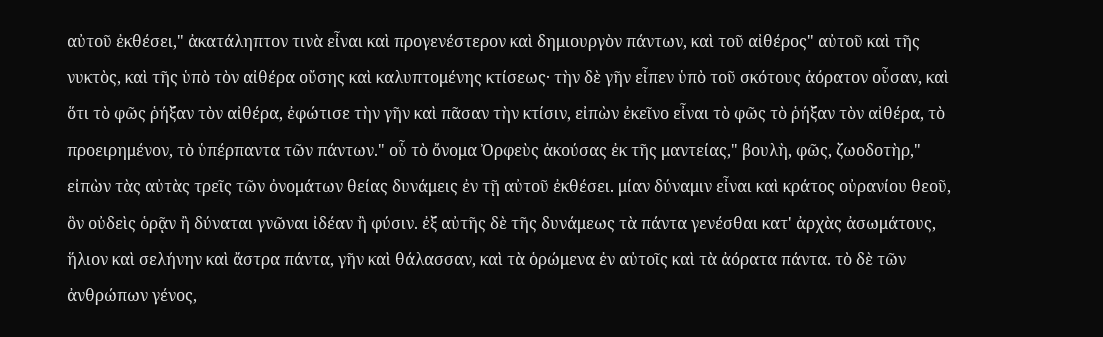αὐτοῦ ἐκθέσει," ἀκατάληπτον τινὰ εἶναι καὶ προγενέστερον καὶ δημιουργὸν πάντων, καὶ τοῦ αἰθέρος" αὐτοῦ καὶ τῆς νυκτὸς, καὶ τῆς ὑπὸ τὸν αἰθέρα οὔσης καὶ καλυπτομένης κτίσεως· τὴν δὲ γῆν εἶπεν ὑπὸ τοῦ σκότους ἀόρατον οὖσαν, καὶ ὅτι τὸ φῶς ῥήξαν τὸν αἰθέρα, ἐφώτισε τὴν γῆν καὶ πᾶσαν τὴν κτίσιν, εἰπὼν ἐκεῖνο εἶναι τὸ φῶς τὸ ῥήξαν τὸν αἰθέρα, τὸ προειρημένον, τὸ ὑπέρπαντα τῶν πάντων." οὗ τὸ ὄνομα Ὀρφεὺς ἀκούσας ἐκ τῆς μαντείας," βουλὴ, φῶς, ζωοδοτὴρ," εἰπὼν τὰς αὐτὰς τρεῖς τῶν ὀνομάτων θείας δυνάμεις ἐν τῇ αὐτοῦ ἐκθέσει. μίαν δύναμιν εἶναι καὶ κράτος οὐρανίου θεοῦ, ὃν οὐδεὶς ὁρᾷν ἢ δύναται γνῶναι ἰδέαν ἢ φύσιν. ἐξ αὐτῆς δὲ τῆς δυνάμεως τὰ πάντα γενέσθαι κατ' ἀρχὰς ἀσωμάτους, ἥλιον καὶ σελήνην καὶ ἄστρα πάντα, γῆν καὶ θάλασσαν, καὶ τὰ ὁρώμενα ἐν αὐτοῖς καὶ τὰ ἀόρατα πάντα. τὸ δὲ τῶν ἀνθρώπων γένος,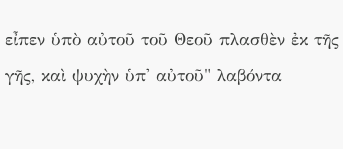εἶπεν ὑπὸ αὐτοῦ τοῦ Θεοῦ πλασθὲν ἐκ τῆς γῆς, καὶ ψυχὴν ὑπ' αὐτοῦ" λαβόντα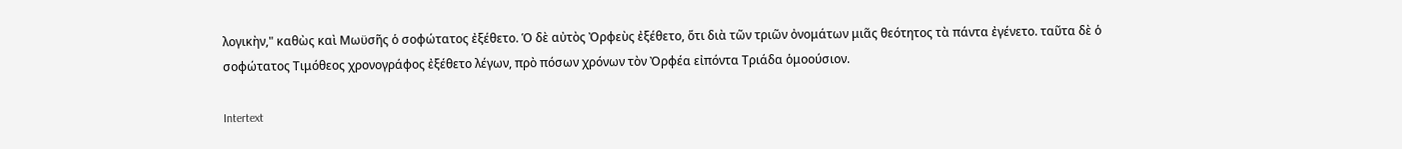λογικὴν," καθὼς καὶ Μωϋσῆς ὁ σοφώτατος ἐξέθετο. Ὁ δὲ αὐτὸς Ὀρφεὺς ἐξέθετο, ὅτι διὰ τῶν τριῶν ὀνομάτων μιᾶς θεότητος τὰ πάντα ἐγένετο. ταῦτα δὲ ὁ σοφώτατος Τιμόθεος χρονογράφος ἐξέθετο λέγων, πρὸ πόσων χρόνων τὸν Ὀρφέα εἰπόντα Τριάδα ὁμοούσιον.

Intertext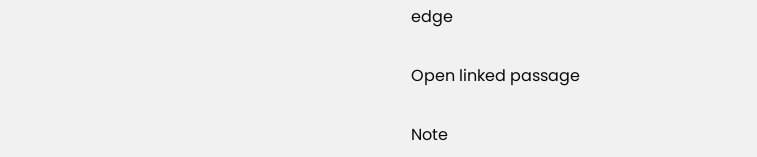edge

Open linked passage

Note